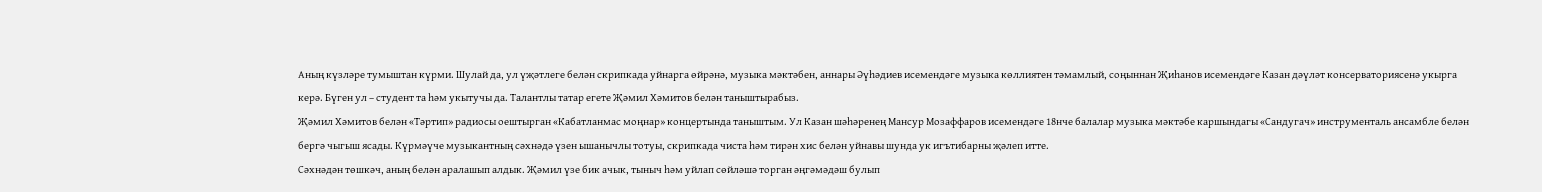Аның күзләре тумыштан күрми. Шулай да, ул үҗәтлеге белән скрипкада уйнарга өйрәнә, музыка мәктәбен, аннары Әүһәдиев исемендәге музыка көллиятен тәмамлый, соңыннан Җиһанов исемендәге Казан дәүләт консерваториясенә укырга керә. Бүген ул – студент та һәм укытучы да. Талантлы татар егете Җәмил Хәмитов белән таныштырабыз.
Җәмил Хәмитов белән «Тәртип» радиосы оештырган «Кабатланмас моңнар» концертында таныштым. Ул Казан шәһәренең Мансур Мозаффаров исемендәге 18нче балалар музыка мәктәбе каршындагы «Сандугач» инструменталь ансамбле белән бергә чыгыш ясады. Күрмәүче музыкантның сәхнәдә үзен ышанычлы тотуы, скрипкада чиста һәм тирән хис белән уйнавы шунда ук игътибарны җәлеп итте.
Сәхнәдән төшкәч, аның белән аралашып алдык. Җәмил үзе бик ачык, тыныч һәм уйлап сөйләшә торган әңгәмәдәш булып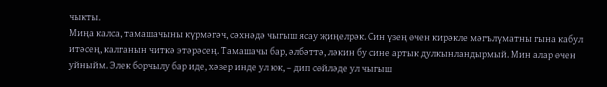чыкты.
Миңа калса, тамашачыны күрмәгәч, сәхнәдә чыгыш ясау җиңелрәк. Син үзең өчен кирәкле мәгълүматны гына кабул итәсең, калганын читкә этәрәсең. Тамашачы бар, әлбәттә, ләкин бу сине артык дулкынландырмый. Мин алар өчен уйныйм. Элек борчылу бар иде, хәзер инде ул юк, – дип сөйләде ул чыгыш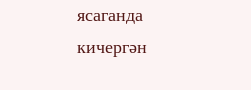ясаганда кичергән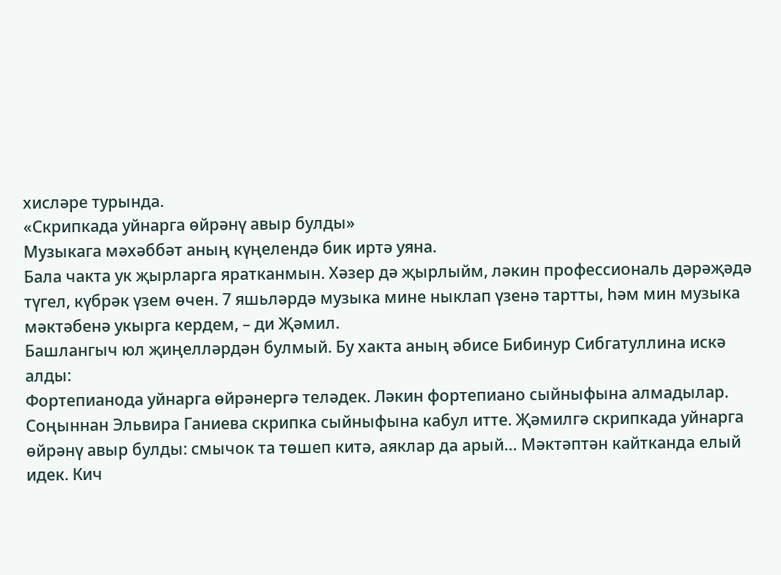хисләре турында.
«Скрипкада уйнарга өйрәнү авыр булды»
Музыкага мәхәббәт аның күңелендә бик иртә уяна.
Бала чакта ук җырларга яратканмын. Хәзер дә җырлыйм, ләкин профессиональ дәрәҗәдә түгел, күбрәк үзем өчен. 7 яшьләрдә музыка мине ныклап үзенә тартты, һәм мин музыка мәктәбенә укырга кердем, – ди Җәмил.
Башлангыч юл җиңелләрдән булмый. Бу хакта аның әбисе Бибинур Сибгатуллина искә алды:
Фортепианода уйнарга өйрәнергә теләдек. Ләкин фортепиано сыйныфына алмадылар. Соңыннан Эльвира Ганиева скрипка сыйныфына кабул итте. Җәмилгә скрипкада уйнарга өйрәнү авыр булды: смычок та төшеп китә, аяклар да арый… Мәктәптән кайтканда елый идек. Кич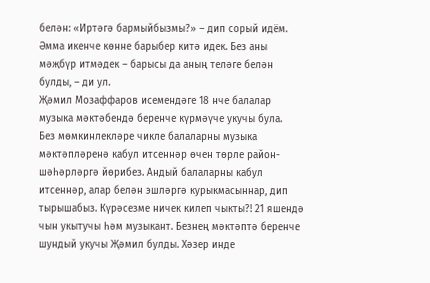белән: «Иртәгә бармыйбызмы?» – дип сорый идём. Әмма икенче көнне барыбер китә идек. Без аны мәҗбүр итмәдек – барысы да аның теләге белән булды, – ди ул.
Җәмил Мозаффаров исемендәге 18 нче балалар музыка мәктәбендә беренче күрмәүче укучы була.
Без мөмкинлекләре чикле балаларны музыка мәктәпләренә кабул итсеннәр өчен төрле район-шәһәрләргә йөрибез. Андый балаларны кабул итсеннәр, алар белән эшләргә курыкмасыннар, дип тырышабыз. Күрәсезме ничек килеп чыкты?! 21 яшендә чын укытучы һәм музыкант. Безнең мәктәптә беренче шундый укучы Җәмил булды. Хәзер инде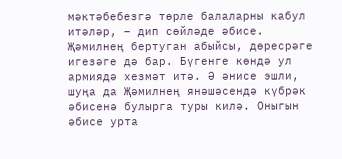мәктәбебезгә төрле балаларны кабул итәләр, – дип сөйләде әбисе.
Җәмилнең бертуган абыйсы, дөресрәге игезәге дә бар. Бүгенге көндә ул армиядә хезмәт итә. Ә әнисе эшли, шуңа да Җәмилнең янәшәсендә күбрәк әбисенә булырга туры килә. Оныгын әбисе урта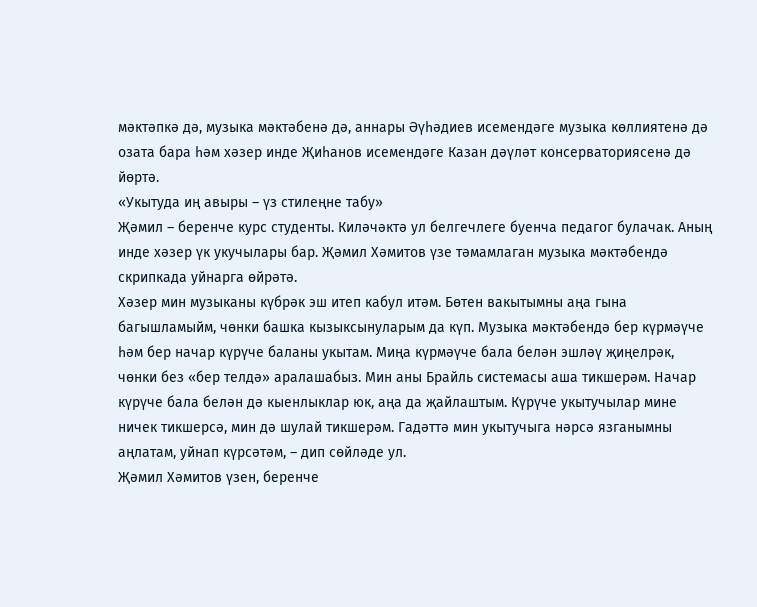мәктәпкә дә, музыка мәктәбенә дә, аннары Әүһәдиев исемендәге музыка көллиятенә дә озата бара һәм хәзер инде Җиһанов исемендәге Казан дәүләт консерваториясенә дә йөртә.
«Укытуда иң авыры – үз стилеңне табу»
Җәмил – беренче курс студенты. Киләчәктә ул белгечлеге буенча педагог булачак. Аның инде хәзер үк укучылары бар. Җәмил Хәмитов үзе тәмамлаган музыка мәктәбендә скрипкада уйнарга өйрәтә.
Хәзер мин музыканы күбрәк эш итеп кабул итәм. Бөтен вакытымны аңа гына багышламыйм, чөнки башка кызыксынуларым да күп. Музыка мәктәбендә бер күрмәүче һәм бер начар күрүче баланы укытам. Миңа күрмәүче бала белән эшләү җиңелрәк, чөнки без «бер телдә» аралашабыз. Мин аны Брайль системасы аша тикшерәм. Начар күрүче бала белән дә кыенлыклар юк, аңа да җайлаштым. Күрүче укытучылар мине ничек тикшерсә, мин дә шулай тикшерәм. Гадәттә мин укытучыга нәрсә язганымны аңлатам, уйнап күрсәтәм, – дип сөйләде ул.
Җәмил Хәмитов үзен, беренче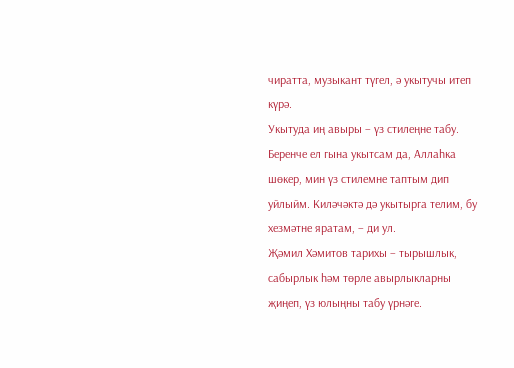чиратта, музыкант түгел, ә укытучы итеп күрә.
Укытуда иң авыры – үз стилеңне табу. Беренче ел гына укытсам да, Аллаһка шөкер, мин үз стилемне таптым дип уйлыйм. Киләчәктә дә укытырга телим, бу хезмәтне яратам, – ди ул.
Җәмил Хәмитов тарихы – тырышлык, сабырлык һәм төрле авырлыкларны җиңеп, үз юлыңны табу үрнәге.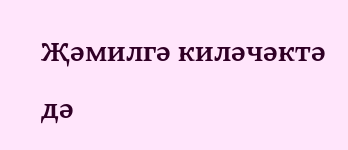Җәмилгә киләчәктә дә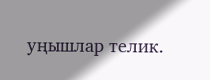уңышлар телик.